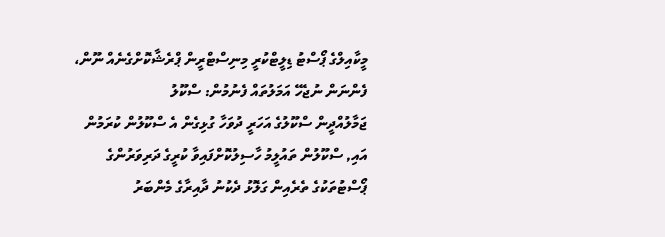މީކާއިލްގެ ޕޯސްޓު ޑިލީޓްކުރީ މިނިސްޓްރީން ޕްރެޝާކޮށްގެނެއް ނޫން، ފެންނަން ނުޖެހޭ އަމަލުތައް ފެނުމުން: ސްކޫލު
ޖަމާލުއްދީން ސްކޫލުގެ އަހަރީ ދުވަހާ ގުޅިގެން އެ ސްކޫލުން ކުރަމުން އައި, ސްކޫލުން ތައުލީމު ހާސިލުކޮށްފައިވާ ކުރީގެ ދަރިވަރުންގެ ޕޯސްޓުތަކުގެ ތެރެއިން ގަލޮޅު ދެކުނު ދާއިރާގެ މެންބަރު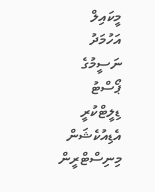މީކައިލް އަހުމަދު ނަސީމުގެ ޕޯސްޓު ޑިލީޓްކުރީ އެޑިއުކެޝަން މިނިސްޓްރީން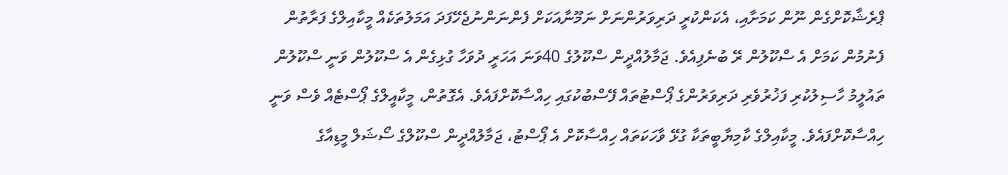ޕްރެޝާކޮށްގެން ނޫން ކަމަށާއި، އެކަންކުރީ ދަރިވަރުންނަށް ނަމޫނާއަކަށް ފެންނަންނުޖެހޭފަދަ އަމަލުތަކެއް މީކާއިލްގެ ފަރާތުން ފެނުމުން ކަމަށް އެ ސްކޫލުން ރޭ ބުނެފިއެވެ. ޖަމާލުއްދީން ސްކޫލުގެ 40ވަނަ އަހަރީ ދުވަހާ ގުޅިގެން އެ ސްކޫލުން ވަނީ ސްކޫލުން ތައުލީމު ހާސިލުކުރި ފަޚުރުވެރި ދަރިވަރުންގެ ޕޯސްޓުތައް ފޭސްބުކުގައި ހިއްސާކޮށްފައެވެ. އެގޮތުން، މީކާއީލްގެ ޕޯސްޓެއް ވެސް ވަނީ ހިއްސާކޮށްފައެވެ. މީކާއިލްގެ ކާމިޔާބީތަކާ ގުޅޭ ވާހަކަތައް ހިއްސާކޮށް އެ ޕޯސްޓު، ޖަމާލުއްދީން ސްކޫލްގެ ސޯޝަލް މީޑިއާގެ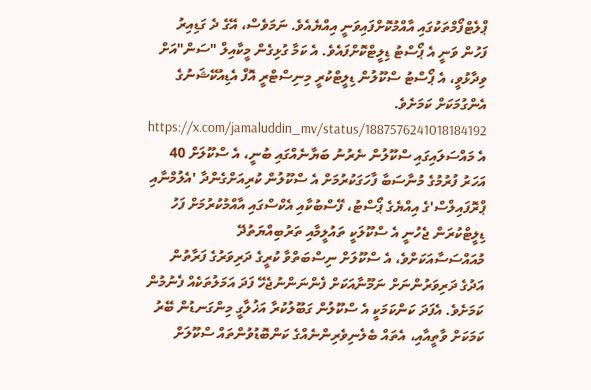ޕްލެޓްފޯމްތަކުގައި އާއްމުކޮށްފައިވަނީ އިއްޔެއެވެ. ނަމަވެސް، އޭގެ ދެ ގަޑިއިރު ފަހުން ވަނީ އެ ޕޯސްޓު ޑިލީޓްކޮށްފައެވެ. އެ ކަމާ ގުޅިގެން މީކާއިލް "ސަން"އަށް ވިދާޅުވީ، އެ ޕޯސްޓު ސްކޫލުން ޑިލީޓްކުރީ މިނިސްޓްރީ އޮފް އެޑިއުކޭޝަނުގެ އެންގުމަކަށް ކަމަށެވެ. https://x.com/jamaluddin_mv/status/1887576241018184192 އެ މައްސަލައިގައި ސްކޫލުން ނެރުނު ބަޔާނެއްގައި ބުނީ، އެ ސްކޫލަށް 40 އަހަރު ފުރުމުގެ މުނާސަބާ ފާހަގަކުރުމަށް އެ ސްކޫލުން ކުރިއަށްގެންދާ 'އެލުމްނާއި ޕްރޮފައިލްސް'ގެ އިއްޔެގެ ޕޯސްޓު، ފޭސްބުކާއި އެކްސްގައި އާއްމުކުރުމަށް ފަހު ޑިލީޓްކުރަން ޖެހުނީ އެ ސްކޫލަކީ ތައުލީމާއި ތަރުބިއްޔަތުދޭ މުއައްސަސާއަކަށްވެ، އެ ސްކޫލަށް ނިސްބަތްވާ ކުރީގެ ދަރިވަރުގެ ފަރާތުން އަދުގެ ދަރިވަރުންނަށް ނަމޫނާއަކަށް ފެންނަންނުޖެހޭ ފަދަ އަމަލުތަކެއް ފެނުމުން ކަމަށެވެ. އެފަދަ ކަންކަމަކީ އެ ސްކޫލުން ގަބޫލުކުރާ އަޚުލާގީ މިންގަނޑުން ބޭރު ކަމަކަށް ވާތީއާއި، އެތައް ބެލެނިވެރިންނެއްގެ ކަންބޮޑުވުންތައް ސްކޫލަށް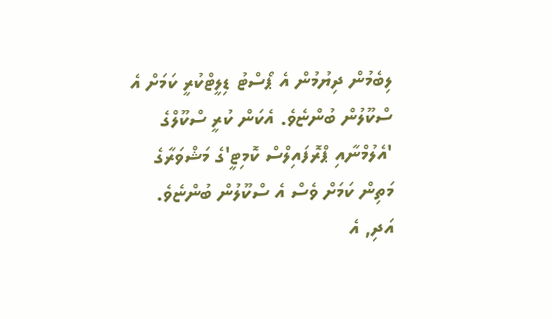ލިބެމުން ދިޔުމުން އެ ޕޯސްޓު ޑިލީޓްކުރީ ކަމަށް އެ ސްކޫލުން ބުންޏެވެ. އެކަން ކުރީ ސްކޫލްގެ 'އެލުމްނާއި ޕްރޮފައިލްސް ކޮމިޓީ'ގެ މަޝްވަރާގެ މަތިން ކަމަށް ވެސް އެ ސްކޫލުން ބުންޏެވެ. އަދި, އެ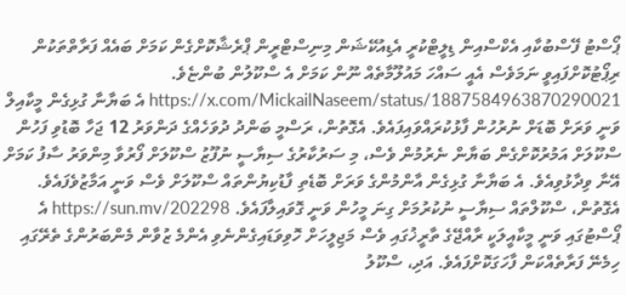ޕޯސްޓު ފޭސްބުކާއި އެކްސްއިން ޑިލީޓްކުރީ އެޑިއުކޭޝަން މިނިސްޓްރީން ޕްރެޝާކޮށްގެން ކަމަށް ބައެއް ފަރާތްތަކުން ރިޕޯޓުކޮށްފައިވީ ނަމަވެސް އެއީ ސައްހަ މައުލޫމާތެއް ނޫން ކަމަށް އެ ސްކޫލުން ބުންޏެވެ. https://x.com/MickailNaseem/status/1887584963870290021 އެ ބަޔާނާ ގުޅިގެން މީކާއިލް ވަނީ ވަރަށް ބޮޑަށް ނުރުހުން ފާޅުކުރައްވައިފައެވެ. އެގޮތުން، ރަސްމީ ބަންދު ދުވަހެއްގެ ދަންވަރު 12 ޖަހާ ބޮޑުވި ފަހުން ސްކޫލަށް އަމުރުކޮށްގެން ބަޔާން ނެރުމުން ވެސް، މި ސަރުކާރުގެ ސިޔާސީ ނުފޫޒު ސްކޫލަށް ފޯރުވާ މިންވަރު ސާފު ކަމަށް އޭނާ ވިދާޅުވިއެވެ. އެ ބަޔާނާ ގުޅިގެން އާންމުންގެ ވަރަށް ބޮޑެތި ފާޑުކިޔުންތައް ސްކޫލަށް ވެސް ވަނީ އަމާޒުވެފައެވެ. އެގޮތުން، ސްކޫލްތައް ސިޔާސީ ނުކުރުމަށް ގިނަ މީހުން ވަނީ ގޮވައިލާފައެވެ. https://sun.mv/202298 އެ ޕޯސްޓުގައި ވަނީ މީކާއީލަކީ ރާއްޖޭގެ ތާރީޚުގައި ވެސް މަޖިލީހަށް ހޮވިވަޑައިގެންނެވި އެންމެ ޒުވާން މެންބަރުންގެ ތެރޭގައި ހިމެނޭ ފަރާތެއްކަން ފާހަގަކޮށްފައެވެ. އަދި، ސްކޫލު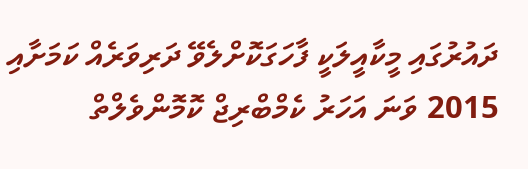ދައުރުގައި މީކާއީލަކީ ފާހަގަކޮށްލެވޭ ދަރިވަރެއް ކަމަށާއި 2015 ވަނަ އަހަރު ކެމްބްރިޖް ކޮމޮންވެލްތް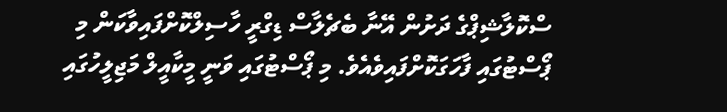ސްކޮލާޝިޕްގެ ދަށުން އޭނާ ބެޗެލާސް ޑިގްރީ ހާސިލްކޮށްފައިވާކަން މި ޕޯސްޓުގައި ފާހަގަކޮށްފައިވެއެވެ. މި ޕޯސްޓުގައި ވަނީ މީކާއީލް މަޖިލީހުގައި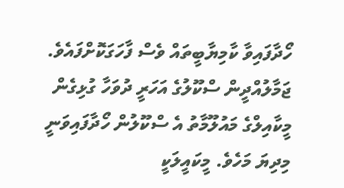ހޯދާފައިވާ ކާމިޔާބީތައް ވެސް ފާހަގަކޮށްފައެވެ. ޖަމާލުއްދީން ސްކޫލުގެ އަހަރީ ދުވަހާ ގުޅިގެން މީކާއިލްގެ މައުލޫމާތު އެ ސްކޫލުން ހޯދާފައިވަނީ މިދިޔަ މަހެވެ. މީކައީލަކީ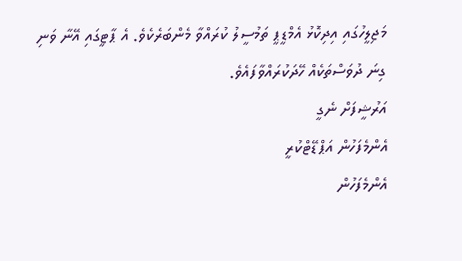މަޖިލީހުގައި އިދިކޮޅު އެމްޑީޕީ ތަމުސީލު ކުރައްވާ މެންބަރެކެވެ. އެ ޕާޓީގައި އޭނާ ވަނި ގިނަ ދުވަސްތަކެއް ހޭދަކުރައްވާފައެވެ.
އަރުޝީފަށް ނެގީ
އެންމެފަހުން އަޕްޑޭޓްކުރީ
އެންމެފަހުން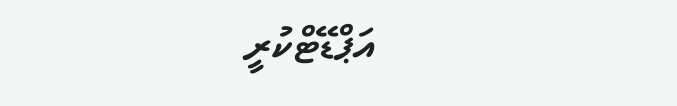އަޕްޑޭޓްކުރީ